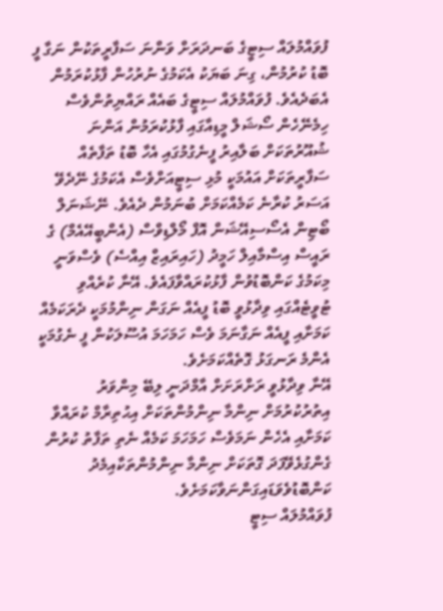ފުވައްމުލައް ސިޓީގެ ބަނދަރަށް ވަންނަ ސަފާރީތަކުން ނަގާ ފީ ބޮޑު ކުރުމުން، ގިނަ ބަޔަކު އެކަމުގެ ނުރުހުން ފާޅުކުރަމުން އެބަދެއެވެ. ފުވައްމުލައް ސިޓީގެ ބައެއް ރައްޔިތުންވެސް ހިމެނޭހެން ސޯޝަލް މީޑިއާގައި ފާޅުކުރަމުން އަންނަ ޝުއޫރުތަކަށް ބަލާއިރު ފީނެގުމުގައި އެހާ ބޮޑު ތަފާތެއް ސަފާރީތަކަށް އައުމަކީ މުޅި ސިޓީއަށްވެސް އެކަމުގެ ނޭދެވޭ އަސަރު ކުރާނެ ކަމެއްކަމަށް ބުނަމުން ދެއެވެ. ނޭޝަނަލް ބޯޓިން އެސޯސިއޭޝަން އޮފް މޯލްޑިވްސް (އެންބީއޭއެމް) ގެ ރައީސް އިސްމާއިލް ހަމީދު (ހައިރައިޒް އިއްސެ) ވެސްވަނީ މިކަމުގެ ކަންބޮޑުވުން ފާޅުކުރައްވާފައެވެ. އޭނާ ކުރެއްވި ޓުވީޓެއްގައި ވިދާޅުވީ ބޮޑު ފީއެއް ނަގަން ނިންމުމަކީ ދެރަކަމެއް ކަމަށާއި ފީއެއް ނަގާނަމަ ވެސް ހަމަހަމަ އުސޫލަކުން ފީ ނެގުމަކީ އެންމެ ރަނގަޅު ގޮތެއްކަމަށެވެ.
އޭނާ ވިދާޅުވީ ރަށްރަށަށް އާމްދަނީ ލިބޭ މިންވަރު އިތުރުކުރުމަށް ނިންމާ ނިންމުންތަކަށް އިޙުތިރާމް ކުރައްވާ ކަމަށާއި އެހެން ނަމަވެސް ހަމަހަމަ ކަމެއް ނެތި ތަފާތު ކުރުން ގެންގުޅެވޭފަދަ ގޮތަކަށް ނިންމާ ނިންމުންތަކާއިމެދު ކަންބޮޑުވެވަޑައިގަންނަވާކަމަށެވެ.
ފުވައްމުލައް ސިޓީ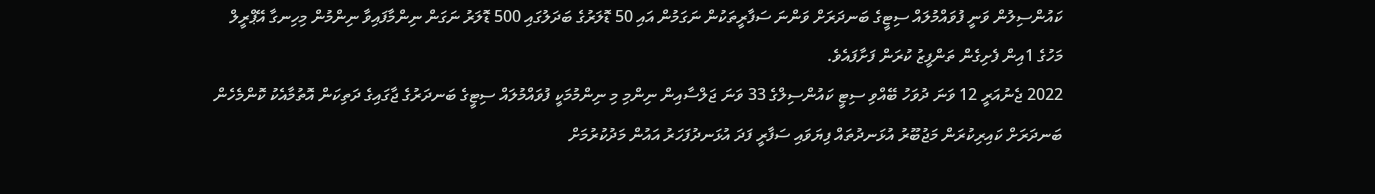ކައުންސިލުން ވަނީ ފުވައްމުލައް ސިޓީގެ ބަނދަރަށް ވަންނަ ސަފާރީތަކުން ނަގަމުން އައި 50 ޑޮލަރުގެ ބަދަލުގައި 500 ޑޮލަރު ނަގަން ނިންމާފައިވާ ނިންމުން މިހިނގާ އޭޕްރީލް މަހުގެ 1އިން ފެށިގެން ތަންފީޒު ކުރަން ފަށާފައެވެ.
2022 ޖެނުއަރީ 12 ވަނަ ދުވަހު ބޭއްވި ސިޓީ ކައުންސިލްގެ 33 ވަނަ ޖަލްސާއިން ނިންމި މި ނިންމުމަކީ ފުވައްމުލައް ސިޓީގެ ބަނދަރުގެ ޖާގައިގެ ދަތިކަން އޮތުމާއެކު ކޮންމެހެން ބަނދަރަށް ކައިރިކުރަން މަޖުބޫރު އުޅަނދުތައް ފިޔަވައި ސަފާރީ ފަދަ އުޅަނދުފަހަރު އައުން މަދުކުރުމަށް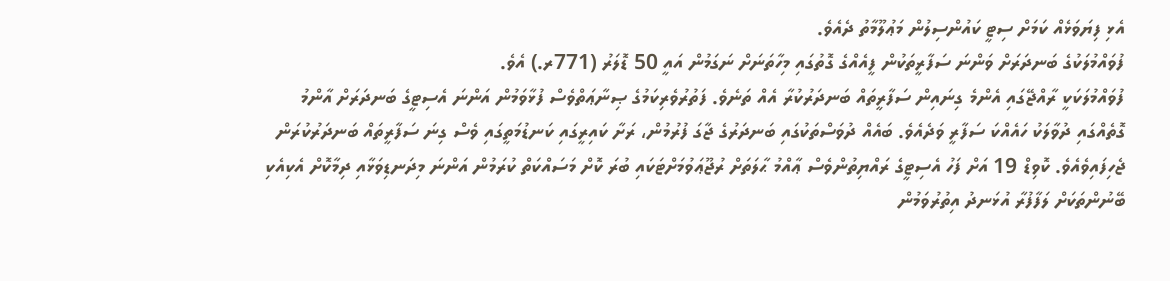އެޅި ފިޔަވަޅެއް ކަމަށް ސިޓީ ކައުންސިލުން މަޢުލޫމާތު ދެއެވެ.
ފުވައްމުލަކުގެ ބަނދަރަށް ވަންނަ ސަފާރީތަކުން ފީއެއްގެ ގޮތުގައި މިހާތަނަށް ނަގަމުން އައީ 50 ޑޮލަރު (771ރ.) އެވެ.
ފުވައްމުލަކަކީ ރާއްޖޭގައި އެންމެ ގިނައިން ސަފާރީތައް ބަނދަރުކުރާ އެއް ތަނެވެ. ފަތުރުވެރިކަމުގެ ޞިނާޢަތްވެސް ފުޅާވަމުން އަންނަ އެސިޓީގެ ބަނދަރަށް އާންމު ގޮތެއްގައި ދުވާލަކު ހައެއްކަ ސަފާރީ ވަދެއެވެ. ބައެއް ދުވަސްތަކުގައި ބަނދަރުގެ ޖާގަ ފުރުމުން، ރަށާ ކައިރީގައި ކަނޑުމަތީގައި ވެސް ގިނަ ސަފާރީތައް ބަނދަރުކުރަން ޖެހިފައިވެއެވެ. ކޮވިޑް 19 އަށް ފަހު އެސިޓީގެ ރައްޔިތުންވެސް ޢާއްމު ޙާލަތަށް ރުޖޫޢަވުމަށްޓަކައި ބުރަ ކޮށް މަސައްކަތް ކުރަމުން އަންނަ މިދަނޑިވަޅާއި ދިމާކޮށް އެކިއެކި ބޭނުންތަކަށް ލަފާފުރާ އުޅަނދު އިތުރުވަމުން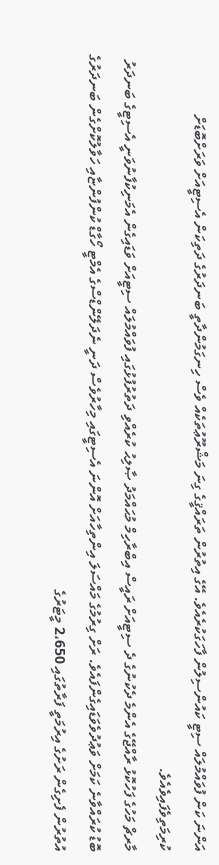އަންނަ ކަން ފުވައްމުލައް ސިޓީ ކައުންސިލުން ފާހަގަކުރެއެވެ. އޭގެ އިތުރުން ތަރައްޤީގެ ގިނަ މަޝްރޫޢުތަކެއް ވެސް ހިނގަމުންދާތީ ބަނދަރުގެ ދަތިކަން އެސިޓީއަށް ވަރަށްބޮޑަށް ކުރިމަތިވެފައިވެއެވެ.
މާރޗް މަހުގެ ފަހުކޮޅު ރާއްޖޭގެ އެންމެ ދެކުނުގެ ދެ ސިޓީއަށް ރައީސް އިބްރާހިމް މުޙައްމަދު ޞާލިޙު ކުރެއްވި ދަތުރުފުޅުގައި ފުވައްމުލައް ސިޓީއަށް ވަޑައިގެން އެމަނިކުފާނުވަނީ އެސިޓީގެ ބަނދަރު ބޮޑު ކުރައްވާނެ ކަމަށް ވަޢުދުވެވަޑައިގެންފައެވެ. ރަށް ގިރުމުގެ މައްސަލަ އިންތިހާއަށް އޮންނަ އެސިޓީގައި މިހާރުވެސް ދަނީ ނެދަލޭންޑްސްގެ އެމްޓީ ހޯގާޑް ކުންފުންޏާއި ހަވާލުކޮށްގެން ބަނދަރުގެ އުތުރުން ފެށިގެން ރަށުގެ އިރުމަތީ ފަރާތުގައި 2،650 މީޓަރުގެ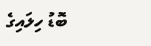ބޮޑު ހިލައިގެ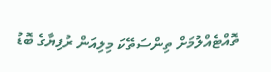ތޮއްޓެއްލުމަށް ތިންސަތޭކަ މިލިއަން ރުފިޔާގެ ބޮޑު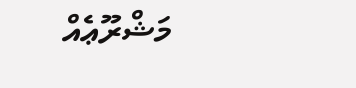މަޝްރޫޢެއް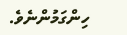ހިންގަމުންނެވެ.